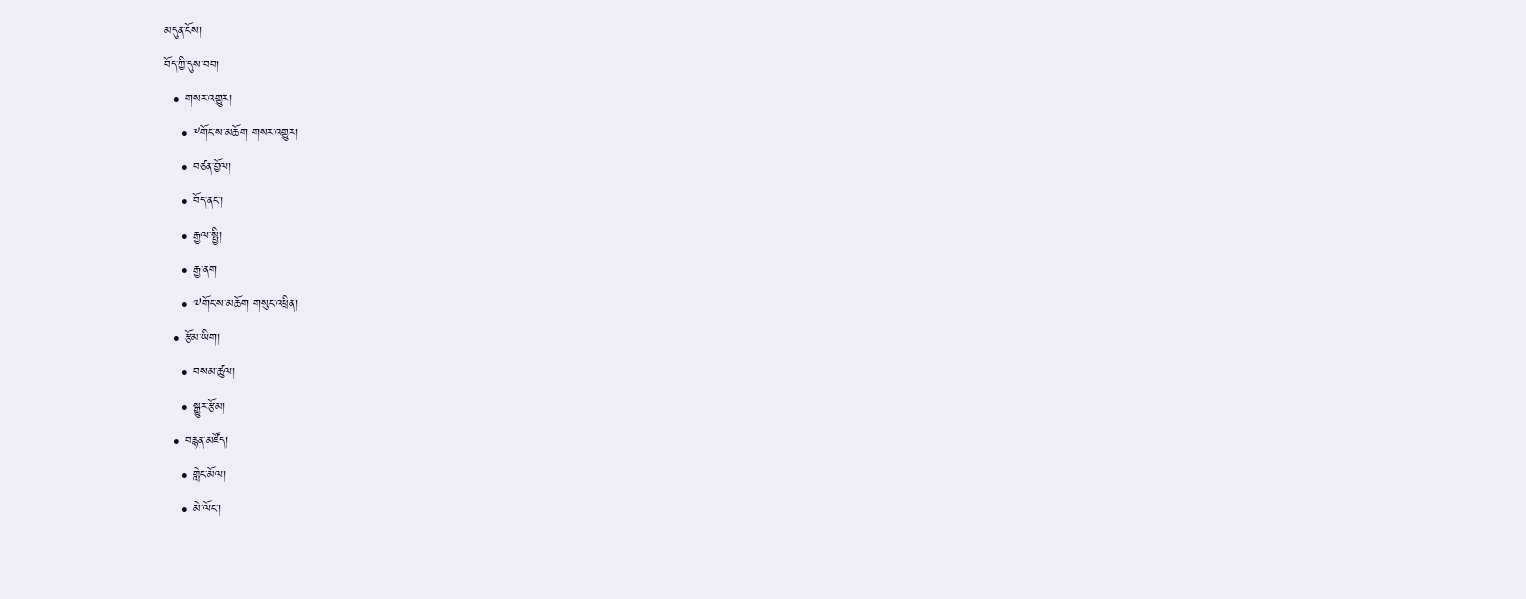མདུན་ངོས།
བོད་ཀྱི་དུས་བབ།
  • གསར་འགྱུར།
    • ༸གོང་ས་མཆོག གསར་འགྱུར།
    • བཙན་བྱོལ།
    • བོད་ནང་།
    • རྒྱལ་སྤྱི།
    • རྒྱ་ནག
    • ༧གོང་ས་མཆོག གསུང་འཕྲིན།
  • རྩོམ་ཡིག།
    • བསམ་ཚུལ།
    • སྒྱུར་རྩོམ།
  • བརྙན་མཛོད།
    • གླེང་མོལ།
    • མེ་ལོང་།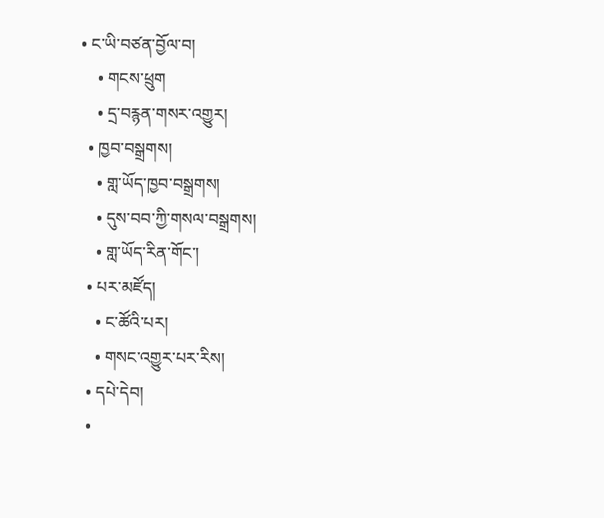• ང་ཡི་བཙན་བྱོལ་བ།
    • གངས་ཕྲུག
    • དྲ་བརྙན་གསར་འགྱུར།
  • ཁྱབ་བསྒྲགས།
    • གླ་ཡོད་ཁྱབ་བསྒྲགས།
    • དུས་བབ་ཀྱི་གསལ་བསྒྲགས།
    • གླ་ཡོད་རིན་གོང་།
  • པར་མཛོད།
    • ང་ཚོའི་པར།
    • གསང་འགྱུར་པར་རིས།
  • དཔེ་དེབ།
  •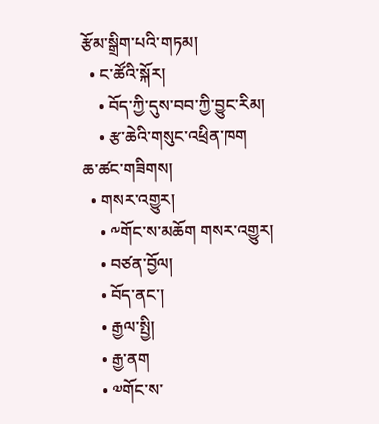རྩོམ་སྒྲིག་པའི་གཏམ།
  • ང་ཚོའི་སྐོར།
    • བོད་ཀྱི་དུས་བབ་ཀྱི་བྱུང་རིམ།
    • རྩ་ཆེའི་གསུང་འཕྲིན་ཁག
ཆ་ཚང་གཟིགས།
  • གསར་འགྱུར།
    • ༸གོང་ས་མཆོག གསར་འགྱུར།
    • བཙན་བྱོལ།
    • བོད་ནང་།
    • རྒྱལ་སྤྱི།
    • རྒྱ་ནག
    • ༧གོང་ས་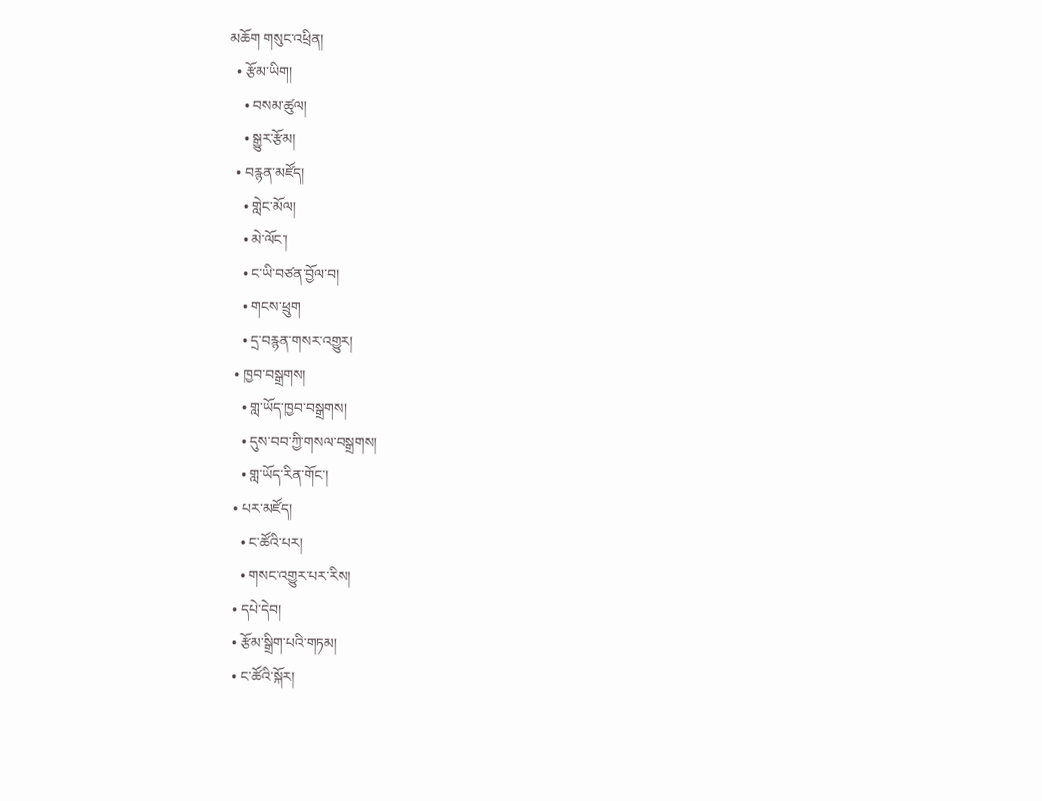མཆོག གསུང་འཕྲིན།
  • རྩོམ་ཡིག།
    • བསམ་ཚུལ།
    • སྒྱུར་རྩོམ།
  • བརྙན་མཛོད།
    • གླེང་མོལ།
    • མེ་ལོང་།
    • ང་ཡི་བཙན་བྱོལ་བ།
    • གངས་ཕྲུག
    • དྲ་བརྙན་གསར་འགྱུར།
  • ཁྱབ་བསྒྲགས།
    • གླ་ཡོད་ཁྱབ་བསྒྲགས།
    • དུས་བབ་ཀྱི་གསལ་བསྒྲགས།
    • གླ་ཡོད་རིན་གོང་།
  • པར་མཛོད།
    • ང་ཚོའི་པར།
    • གསང་འགྱུར་པར་རིས།
  • དཔེ་དེབ།
  • རྩོམ་སྒྲིག་པའི་གཏམ།
  • ང་ཚོའི་སྐོར།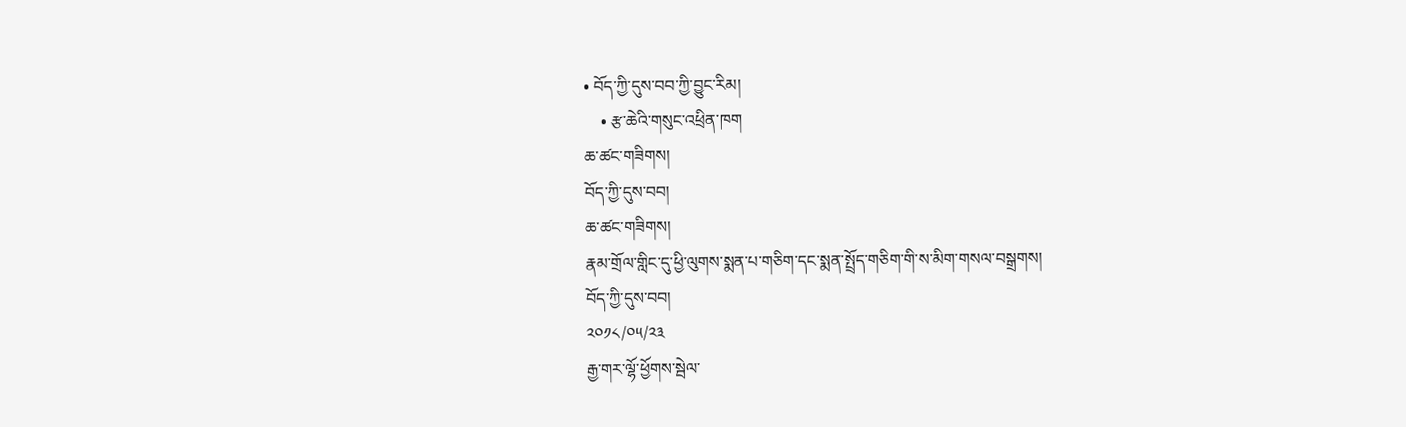• བོད་ཀྱི་དུས་བབ་ཀྱི་བྱུང་རིམ།
    • རྩ་ཆེའི་གསུང་འཕྲིན་ཁག
ཆ་ཚང་གཟིགས།
བོད་ཀྱི་དུས་བབ།
ཆ་ཚང་གཟིགས།
རྣམ་གྲོལ་གླིང་དུ་ཕྱི་ལུགས་སྨན་པ་གཅིག་དང་སྨན་སྤྲོད་གཅིག་གི་ས་མིག་གསལ་བསྒྲགས།
བོད་ཀྱི་དུས་བབ།
༢༠༡༨/༠༥/༢༣
རྒྱ་གར་ལྷོ་ཕྱོགས་སྦེལ་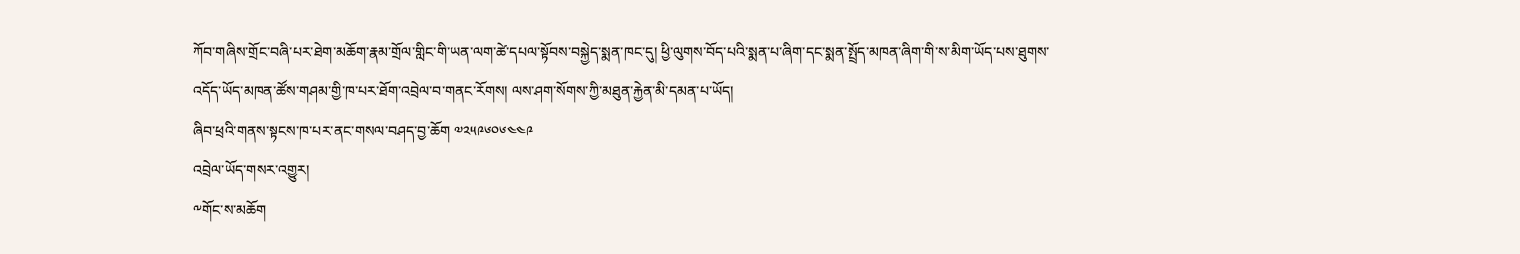ཀོབ་གཞིས་གྲོང་བཞི་པར་ཐེག་མཆོག་རྣམ་གྲོལ་གླིང་གི་ཡན་ལག་ཚེ་དཔལ་སྟོབས་བསྐྱེད་སྨན་ཁང་དུ། ཕྱི་ལུགས་བོད་པའི་སྨན་པ་ཞིག་དང་སྨན་སྤྲོད་མཁན་ཞིག་གི་ས་མིག་ཡོད་པས་ཐུགས་འདོད་ཡོད་མཁན་ཚོས་གཤམ་གྱི་ཁ་པར་ཐོག་འབྲེལ་བ་གནང་རོགས། ལས་ཤག་སོགས་ཀྱི་མཐུན་རྐྱེན་མི་དམན་པ་ཡོད།
ཞིབ་ཕྲའི་གནས་སྟངས་ཁ་པར་ནང་གསལ་བཤད་བྱ་ཆོག ༧༢༥༩༦༠༦༤༤༩
འབྲེལ་ཡོད་གསར་འགྱུར།
༸གོང་ས་མཆོག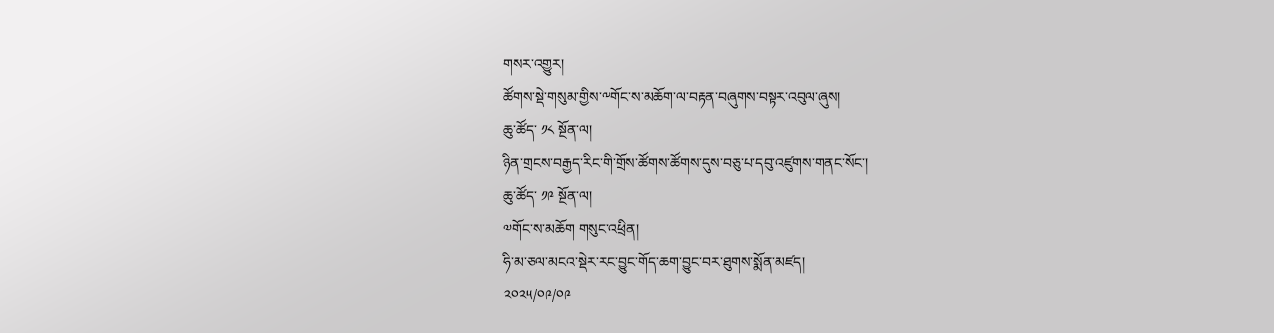གསར་འགྱུར།
ཚོགས་སྡེ་གསུམ་གྱིས་༸གོང་ས་མཆོག་ལ་བརྟན་བཞུགས་བསྟར་འབུལ་ཞུས།
ཆུ་ཚོད་ ༡༨ སྔོན་ལ།
ཉིན་གྲངས་བརྒྱད་རིང་གི་གྲོས་ཚོགས་ཚོགས་དུས་བཅུ་པ་དབུ་འཛུགས་གནང་སོང་།
ཆུ་ཚོད་ ༡༩ སྔོན་ལ།
༧གོང་ས་མཆོག གསུང་འཕྲིན།
ཧི་མ་ཅལ་མངའ་སྡེར་རང་བྱུང་གོད་ཆག་བྱུང་བར་ཐུགས་སྨོན་མཛད།
༢༠༢༥/༠༩/༠༩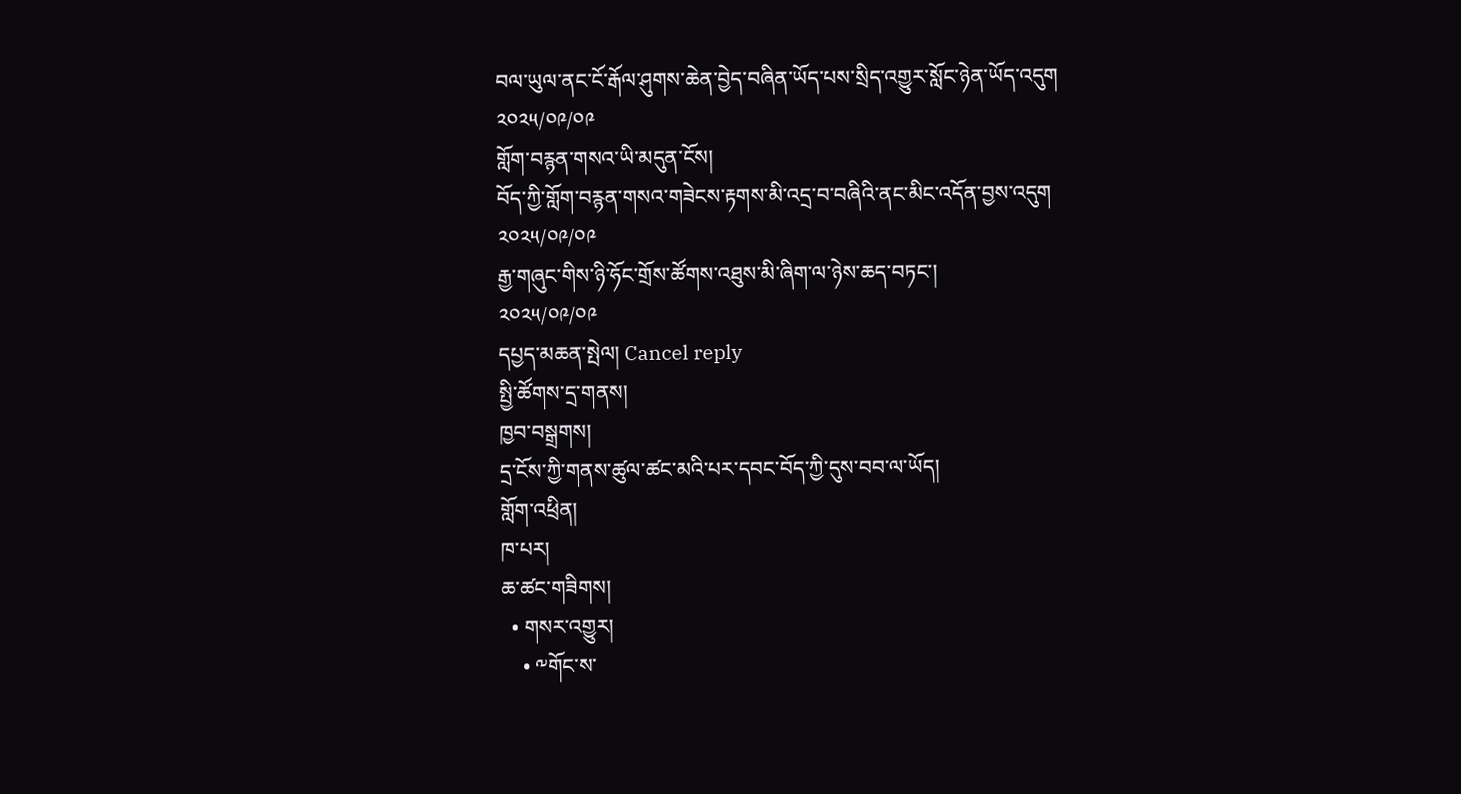བལ་ཡུལ་ནང་ངོ་རྒོལ་ཤུགས་ཆེན་བྱེད་བཞིན་ཡོད་པས་སྲིད་འགྱུར་སློང་ཉེན་ཡོད་འདུག
༢༠༢༥/༠༩/༠༩
གློག་བརྙན་གསའ་ཡི་མདུན་ངོས།
བོད་ཀྱི་གློག་བརྙན་གསའ་གཟེངས་རྟགས་མི་འདྲ་བ་བཞིའི་ནང་མིང་འདོན་བྱས་འདུག
༢༠༢༥/༠༩/༠༩
རྒྱ་གཞུང་གིས་ཉི་ཧོང་གྲོས་ཚོགས་འཐུས་མི་ཞིག་ལ་ཉེས་ཆད་བཏང་།
༢༠༢༥/༠༩/༠༩
དཔྱད་མཆན་སྤེལ། Cancel reply
སྤྱི་ཚོགས་དྲ་གནས།
ཁྱབ་བསྒྲགས།
དྲ་ངོས་ཀྱི་གནས་ཚུལ་ཚང་མའི་པར་དབང་བོད་ཀྱི་དུས་བབ་ལ་ཡོད།
གློག་འཕྲིན།
ཁ་པར།
ཆ་ཚང་གཟིགས།
  • གསར་འགྱུར།
    • ༸གོང་ས་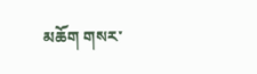མཆོག གསར་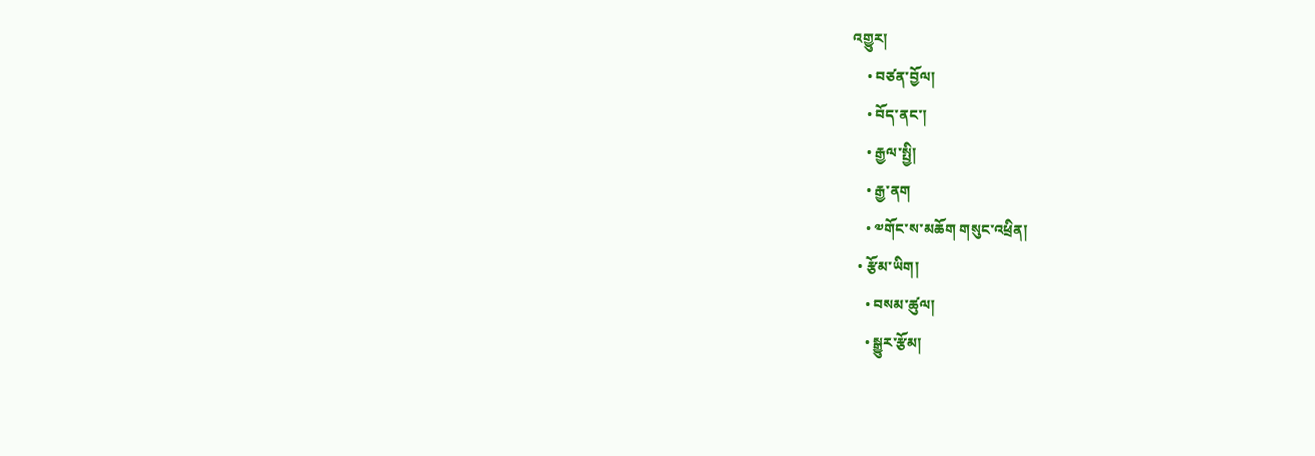འགྱུར།
    • བཙན་བྱོལ།
    • བོད་ནང་།
    • རྒྱལ་སྤྱི།
    • རྒྱ་ནག
    • ༧གོང་ས་མཆོག གསུང་འཕྲིན།
  • རྩོམ་ཡིག།
    • བསམ་ཚུལ།
    • སྒྱུར་རྩོམ།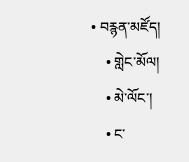• བརྙན་མཛོད།
    • གླེང་མོལ།
    • མེ་ལོང་།
    • ང་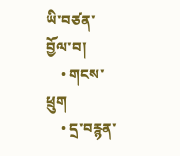ཡི་བཙན་བྱོལ་བ།
    • གངས་ཕྲུག
    • དྲ་བརྙན་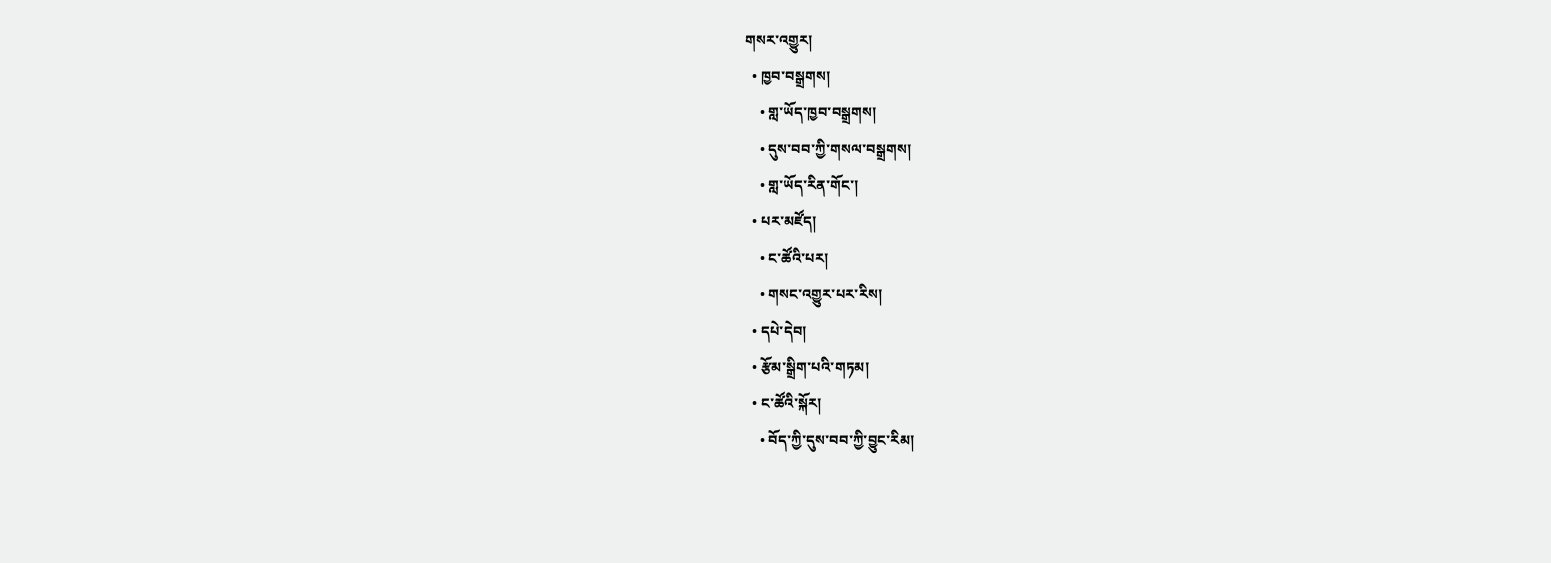གསར་འགྱུར།
  • ཁྱབ་བསྒྲགས།
    • གླ་ཡོད་ཁྱབ་བསྒྲགས།
    • དུས་བབ་ཀྱི་གསལ་བསྒྲགས།
    • གླ་ཡོད་རིན་གོང་།
  • པར་མཛོད།
    • ང་ཚོའི་པར།
    • གསང་འགྱུར་པར་རིས།
  • དཔེ་དེབ།
  • རྩོམ་སྒྲིག་པའི་གཏམ།
  • ང་ཚོའི་སྐོར།
    • བོད་ཀྱི་དུས་བབ་ཀྱི་བྱུང་རིམ།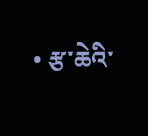• རྩ་ཆེའི་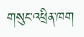གསུང་འཕྲིན་ཁག